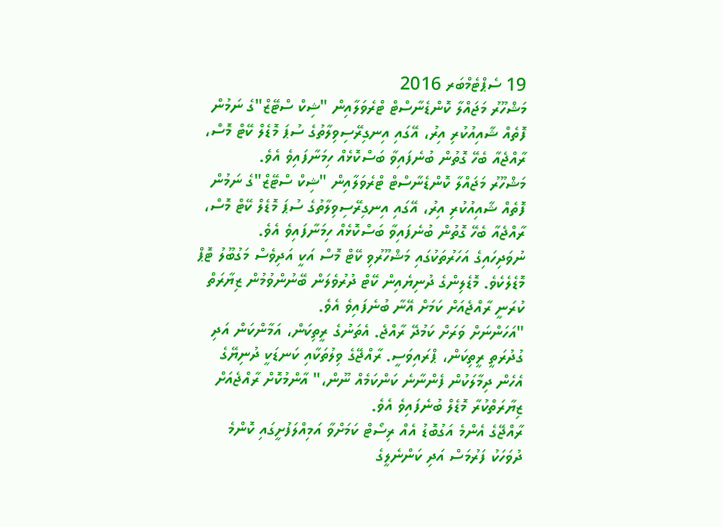19 ސެޕްޓެމްބަރ 2016
މަޝްހޫރު މަޖައްލާ ކޮންޑެނާސްޓް ޓްރެވަލާއިން "ޝިކް ސްޓޭޒް"ގެ ނަމުން ފޮތެއް ޝާއިއުކުރި އިރު، އޭގައި އިނގިރޭސިވިލާތުގެ ސުޕަ މޮޑެލް ކޭޓް މޮސް، ރާއްޖެއާ ބެހޭ ގޮތުން ބުނެފައިވާ ބަސްކޮޅެއް ހިމަނާފައިވެ އެވެ.
މަޝްހޫރު މަޖައްލާ ކޮންޑެނާސްޓް ޓްރެވަލާއިން "ޝިކް ސްޓޭޒް"ގެ ނަމުން ފޮތެއް ޝާއިއުކުރި އިރު، އޭގައި އިނގިރޭސިވިލާތުގެ ސުޕަ މޮޑެލް ކޭޓް މޮސް، ރާއްޖެއާ ބެހޭ ގޮތުން ބުނެފައިވާ ބަސްކޮޅެއް ހިމަނާފައިވެ އެވެ.
ނުވަދިހައިގެ އަހަރުތަކުގައި މަޝްހޫރުވި ކޭޓް މޮސް އަކީ އަދިވެސް މަގުބޫލު ޓޮޕް މޮޑެލެކެވެ. މޮޑެލިންގެ ދުނިޔެއިން ކޭޓް ދުރުވެލަން ބޭނުންވުމުން ޒިޔާރަތް ކުރަނީ ރާއްޖެއަށް ކަމަށް އޭނާ ބުނެފައިވެ އެވެ.
"އަހަންނަށް ވަރަށް ކަމުދޭ ރާއްޖެ. އެތަނުގެ ރީތިކަން، އަމާންކަން އަދި ގުދުރަތީ ރީތިކަން، ޕްރައިވަސީ. ރާއްޖޭގެ ވިލުތަކާއި ކަނޑަކީ ދުނިޔޭގެ އެހެން ދިމާލަކުން ފެންނާނެ ކަންކަމެއް ނޫން،" އާންމުކޮށް ރާއްޖެއަށް ޒިޔާރަތްކުރާ މޮޑެލް ބުނެފައިވެ އެވެ.
ރާއްޖޭގެ އެންމެ އަގުބޮޑު އެއް ރިސޯޓް ކަމަށްވާ އަމިއްލަފުށީގައި ކޮންމެ ދުވަހަކު ފަރުމަސް އަދި ކަންނެލީގެ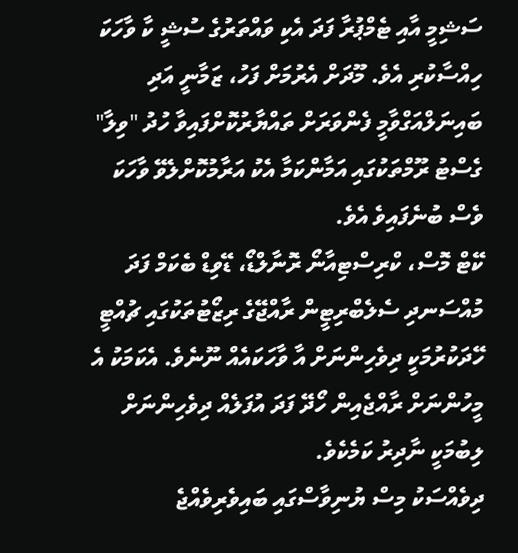ސަޝިމީ އާއި ޓެމްޕުރާ ފަދަ އެކި ވައްތަރުގެ ސުޝީ ކާ ވާހަކަ ހިއްސާކުރި އެވެ. މޫދަށް އެރުމަށް ފަހު، ޒަމާނީ އަދި ބައިނަލްއަގްވާމީ ފެންވަރަށް ތައްޔާރުކޮށްފައިވާ ހުދު "ވިލާ" ގެސްޓު ރޫމްތަކުގައި އަމާންކަމާ އެކު އަރާމުކޮށްލެވޭ ވާހަކަ ވެސް ބުނެފައިވެ އެވެ.
ކޭޓް މޮސް، ކްރިސްޓިއާނޯ ރޮނާލްޑޯ، ޑޭވިޑް ބެކަމް ފަދަ މުއްސަނދި ސެލެބްރިޓީން ރާއްޖޭގެ ރިޒޯޓުތަކުގައި ޗުއްޓީ ހޭދަކުރުމަކީ ދިވެހިންނަށް އާ ވާހަކައެއް ނޫނެވެ. އެކަމަކު އެ މީހުންނަށް ރާއްޖެއިން ހޯދޭ ފަދަ އުފަލެއް ދިވެހިންނަށް ލިބުމަކީ ނާދިރު ކަމެކެވެ.
ދިވެއްސަކު މިސް ޔުނިވާސްގައި ބައިވެރިވެއްޖެ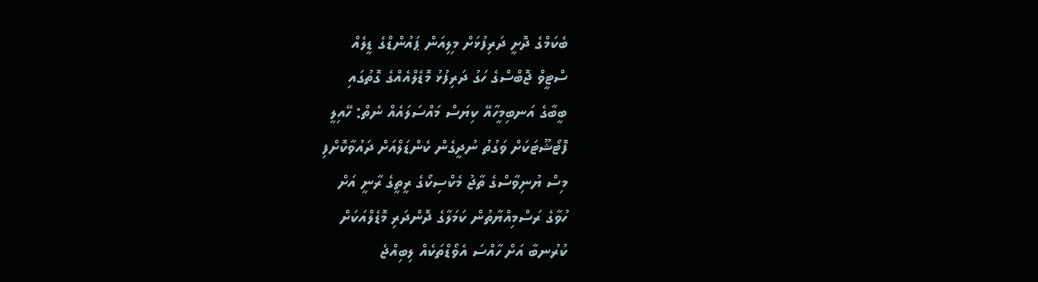ބެކަމްގެ ދޮށީ ދަރިފުޅަށް މިލިއަން ޕައުންޑްގެ ޑީލެއް
ސްޓީވް ޖޮބްސްގެ ހަގު ދަރިފުޅު މޮޑެލްއެއްގެ ގޮތުގައި
ބީބާގެ އަނބިމީހާއޭ ކިޔަސް މައްސަލައެއް ނެތް: ހޭއިލީ
ފޮޓޯޝޫޓަކަށް ވަގުތު ނުދީގެން ކެންޑަލްއަށް ދައުވާކޮށްފި
މިސް ޔުނިވާސްގެ ތާޖު މެކްސިކޯގެ ރީތީގެ ރާނީ އަށް
ހުވާގެ ރަސްމިއްޔާތުން ކަމަލާގެ ދޮންދަރި މޮޑެލްއަކަށް
ކުރުނބާ އަށް ހާއްސަ އެވޯޑްތަކެއް ލިބިއްޖެ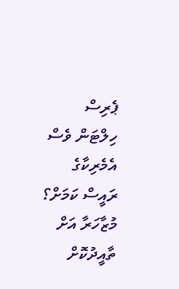ޕެރިސް ހިލްޓަން ވެސް އެމެރިކާގެ ރައީސް ކަމަށް؟
މުޒާހަރާ އަށް ތާއީދުކޮށް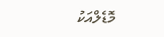މޮޑެލްއަކު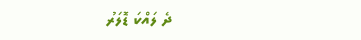ދެ ލައްކަ ޑޮލަރު